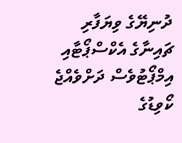ދުނިޔޭގެ ވިޔަފާރި
ޗައިނާގެ އެކްސްޕޯޓާއި އިމްޕޯޓުވެސް ދަށްވެއްޖެ
ކޯވިޑުގެ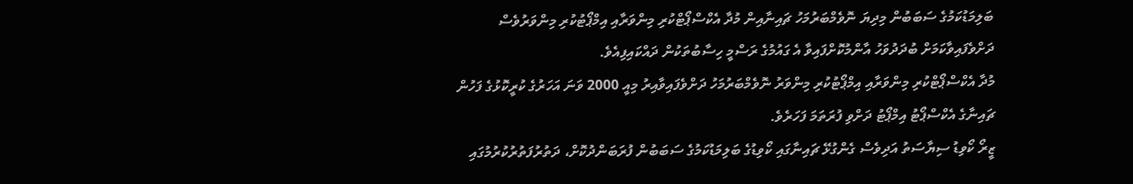ބަލިމަޑުކަމުގެ ސަބަބުން މިދިޔަ ނޮވެމްބަރުމަހު ޗައިނާއިން މުދާ އެކްސްޕޯޓްކުރި މިންވަރާއި އިމްޕޯޓުކުރި މިންވަރުވެސް ދަށްވެފައިވާކަމަށް ބުދަދުވަހު އާންމުކޮށްފައިވާ އެ ގައުމުގެ ރަސްމީ ހިސާބުތަކުން ދައްކައިފިއެވެ.
މުދާ އެކްސްޕޯޓްކުރި މިންވަރާއި އިމްޕޯޓުކުރި މިންވަރު ނޮވެމްބަރުމަހު ދަށްވެފައިވާއިރު މިއީ 2000 ވަނަ އަހަރުގެ ކުރީކޮޅުގެ ފަހުން ޗައިނާގެ އެކްސްޕޯޓު އިމްޕޯޓު ދަށްވި ފުރަތަމަ ފަހަރެވެ.
ޒީރޯ ކޯވިޑު ސިޔާސަތު އަދިވެސް ގެންގުޅޭ ޗައިނާގައި ކޯވިޑުގެ ބަލިމަޑުކަމުގެ ސަބަބުން ފުރަބަންދުކޮށް، ދަތުރުފަތުރުކުރުމުގައި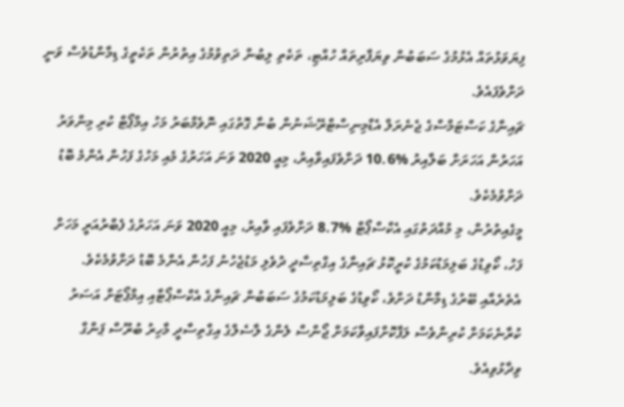ފިޔަވަޅުތައް އެޅުމުގެ ސަބަބުން ވިޔަފާރިތައް ހުއްޓި، ތަކެތި ލިބުން ދަތިވުމުގެ އިތުރުން ތަކެތީގެ ޑިމާންޑުވެސް ވަނީ ދަށްވެފައެވެ.
ޗައިނާގެ ކަސްޓަމްސްގެ ޖެނެރަލް އެޑްމިނިސްޓްރޭޝަނުން ބުނާ ގޮތުގައި ނޮވެމްބަރު މަހު އިމްޕޯޓް ކުރި މިންވަރު އަހަރުން އަހަރަށް ބަލާއިރު %10.6 ދަށްވެފައިވާއިރު، މިއީ 2020 ވަނަ އަހަރުގެ މެއި މަހުގެ ފަހުން އެންމެ ބޮޑު ދަށްވުމެކެވެ.
މީގެއިތުރުން، މި މުއްދަތުގައި އެކްސްޕޯޓް %8.7 ދަށްވެފައި ވާއިރު، މިއީ 2020 ވަނަ އަހަރުގެ ފެބްރުއަރީ މަހަށް ފަހު، ކޯވިޑުގެ ބަލިމަޑުކަމުގެ ކުރީކޮޅު ޗައިނާގެ އިގްތިސާދީ ދުވެލި މަޑުޖެހުނު ފަހުން އެންމެ ބޮޑު ދަށްވުމެކެވެ.
އެތެރެއާއި ބޭރުގެ ޑިމާންޑު ދަށްވެ، ކޯވިޑުގެ ބަލިމަޑުކަމުގެ ސަބަބުން ޗައިނާގެ އެކްސްޕޯޓާއި އިމްޕޯޓަށް އަސަރު ކުރާނެކަމަށް ކުރިންވެސް ލަފާކޮށްފައިވާކަމަށް ޖޯންސް ލެންގެ ލާސެލްގެ އިގްތިސާދީ މާހިރު ބުރޫސް ޕަންގް ވިދާޅުވިއެވެ.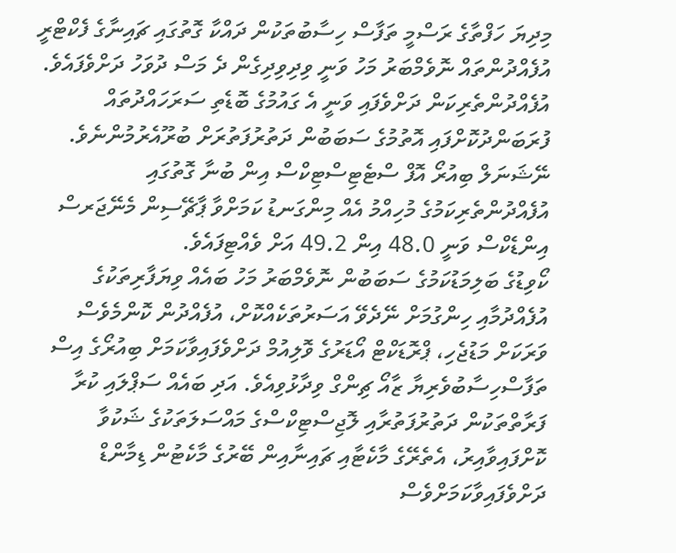މިދިޔަ ހަފްތާގެ ރަސްމީ ތަފާސް ހިސާބުތަކުން ދައްކާ ގޮތުގައި ޗައިނާގެ ފެކްޓްރީ އުފެއްދުންތައް ނޮވެމްބަރު މަހު ވަނީ ވިދިވިދިގެން ދެ މަސް ދުވަހު ދަށްވެފައެވެ. އުފެއްދުންތެރިކަން ދަށްވެފައި ވަނީ އެ ގައުމުގެ ބޮޑެތި ސަރަހައްދުތައް ފުރަބަންދުކޮށްފައި އޮތުމުގެ ސަބަބުން ދަތުރުފަތުރަށް ބުރޫއެރުމުންނެވެ.
ނޭޝަނަލް ބިއުރޯ އޮފް ސްޓެޓިސްޓިކްސް އިން ބުނާ ގޮތުގައި އުފެއްދުންތެރިކަމުގެ މުހިއްމު އެއް މިންގަނޑު ކަމަށްވާ ޕާޗޭސިން މެނޭޖަރސް އިންޑެކްސް ވަނީ 48.0 އިން 49.2 އަށް ވެއްޓިފައެވެ.
ކޯވިޑުގެ ބަލިމަޑުކަމުގެ ސަބަބުން ނޮވެމްބަރު މަހު ބައެއް ވިޔަފާރިތަކުގެ އުފެއްދުމާއި ހިންގުމަށް ނޭދެވޭ އަސަރުތަކެއްކޮށް، އުފެއްދުން ކޮންމެވެސް ވަރަކަށް މަޑުޖެހި، ޕްރޮޑަކްޓް އޯޑަރުގެ ވޮލިއުމް ދަށްވެފައިވާކަމަށް ބިއުރޯގެ އިސް ތަފާސްހިސާބުވެރިޔާ ޒާއޯ ޗިންގް ވިދާޅުވިއެވެ. އަދި ބައެއް ސަޕްލައި ކުރާ ފަރާތްތަކުން ދަތުރުފަތުރާއި ލޮޖިސްޓިކްސްގެ މައްސަލަތަކުގެ ޝަކުވާ ކޮށްފައިވާއިރު، އެތެރޭގެ މާކެޓާއި ޗައިނާއިން ބޭރުގެ މާކެޓުން ޑިމާންޑް ދަށްވެފައިވާކަމަށްވެސް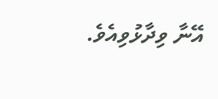އޭނާ ވިދާޅުވިއެވެ.